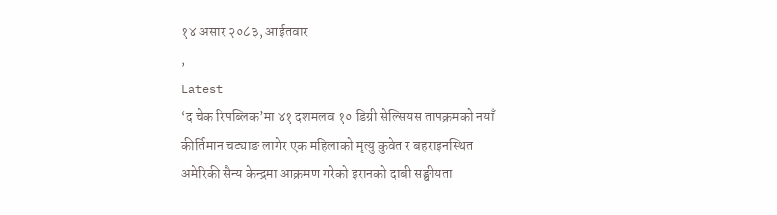१४ असार २०८३, आईतवार
,
Latest
‘द चेक रिपब्लिक’मा ४१ दशमलव १० डिग्री सेल्सियस तापक्रमको नयाँ कीर्तिमान चट्याङ लागेर एक महिलाको मृत्यु कुवेत र बहराइनस्थित अमेरिकी सैन्य केन्द्रमा आक्रमण गरेको इरानको दाबी सङ्घीयता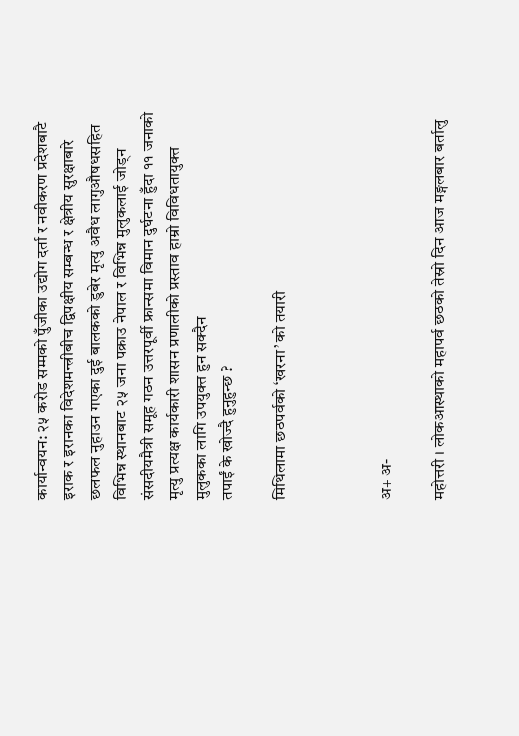कार्यान्वयन: २५ करोड सम्मको पुँजीका उद्योग दर्ता र नवीकरण प्रदेशबाटै इराक र इरानका विदेशमन्त्रीबीच द्विपक्षीय सम्बन्ध र क्षेत्रीय सुरक्षाबारे छलफल नुहाउन गएका दुई बालकको डुबेर मृत्यु अवैध लागुऔषधसहित विभिन्न स्थानबाट २५ जना पक्राउ नेपाल र विभिन्न मुलुकलाई जोड्न संसदीयमैत्री समूह गठन उत्तरपूर्वी फ्रान्समा विमान दुर्घटना हुँदा ११ जनाको मृत्यु प्रत्यक्ष कार्यकारी शासन प्रणालीको प्रस्ताव हाम्रो विविधतायुक्त मुलुकका लागि उपयुक्त हुन सक्दैन
तपाईं के खोज्दै हुनुहुन्छ ?

मिथिलामा छठपर्वको ‘खरना’ को तयारी



अ+ अ-

महोत्तरी । लोकआस्थाको महापर्व छठको तेस्रो दिन आज मङ्गलबार बर्तालु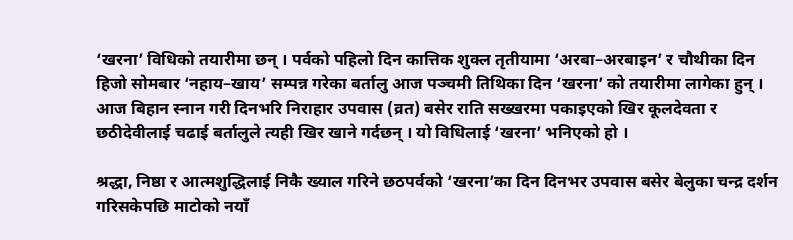‘खरना’ विधिको तयारीमा छन् । पर्वको पहिलो दिन कात्तिक शुक्ल तृतीयामा ‘अरबा–अरबाइन’ र चौथीका दिन हिजो सोमबार ‘नहाय–खाय’ सम्पन्न गरेका बर्तालु आज पञ्चमी तिथिका दिन ‘खरना’ को तयारीमा लागेका हुन् । आज बिहान स्नान गरी दिनभरि निराहार उपवास (व्रत) बसेर राति सख्खरमा पकाइएको खिर कूलदेवता र छठीदेवीलाई चढाई बर्तालुले त्यही खिर खाने गर्दछन् । यो विधिलाई ‘खरना’ भनिएको हो ।

श्रद्धा, निष्ठा र आत्मशुद्धिलाई निकै ख्याल गरिने छठपर्वको ‘खरना’का दिन दिनभर उपवास बसेर बेलुका चन्द्र दर्शन गरिसकेपछि माटोको नयाँ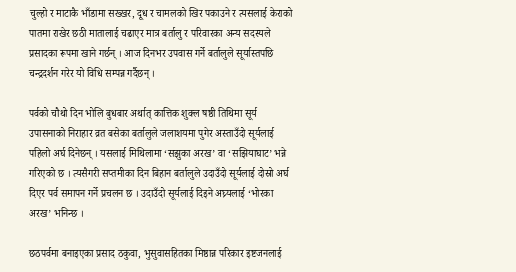चुल्हो र माटाकै भाँडामा सख्खर, दूध र चामलको खिर पकाउने र त्यसलाई केराको पातमा राखेर छठी मातालाई चढाएर मात्र बर्तालु र परिवारका अन्य सदस्यले प्रसादका रूपमा खाने गर्छन् । आज दिनभर उपवास गर्ने बर्तालुले सूर्यास्तपछि चन्द्रदर्शन गरेर यो विधि सम्पन्न गर्दैछन् ।

पर्वको चौथो दिन भोलि बुधबार अर्थात् कात्तिक शुक्ल षष्ठी तिथिमा सूर्य उपासनाको निराहार व्रत बसेका बर्तालुले जलाशयमा पुगेर अस्ताउँदो सूर्यलाई पहिलो अर्घ दिनेछन् । यसलाई मिथिलामा ‘सझुका अरख’ वा ‘सझियाघाट’ भन्ने गरिएको छ । त्यसैगरी सप्तमीका दिन बिहान बर्तालुले उदाउँदो सूर्यलाई दोस्रो अर्घ दिएर पर्व समापन गर्ने प्रचलन छ । उदाउँदो सूर्यलाई दिइने अघ्र्यलाई ‘भोरका अरख’ भनिन्छ ।

छठपर्वमा बनाइएका प्रसाद ठकुवा, भुसुवासहितका मिष्ठान्न परिकार इष्टजनलाई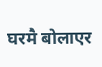घरमै बोलाएर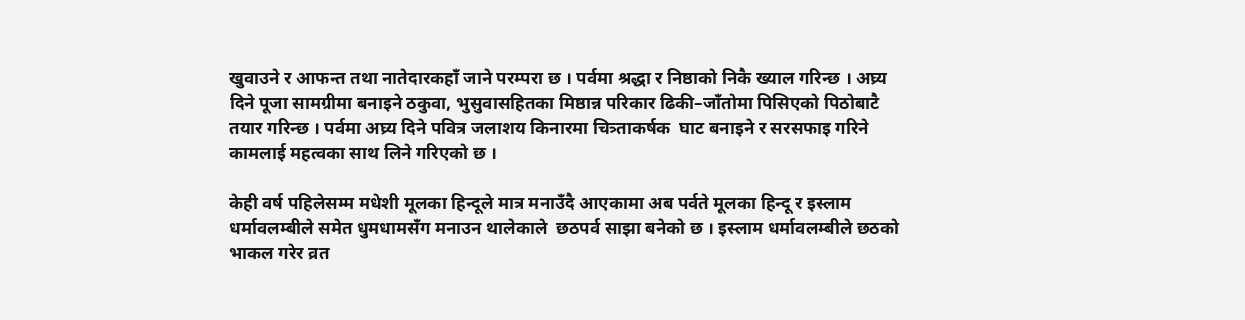खुवाउने र आफन्त तथा नातेदारकहाँ जाने परम्परा छ । पर्वमा श्रद्धा र निष्ठाको निकै ख्याल गरिन्छ । अघ्र्य दिने पूजा सामग्रीमा बनाइने ठकुवा, भुसुवासहितका मिष्ठान्न परिकार ढिकी–जाँतोमा पिसिएको पिठोबाटै तयार गरिन्छ । पर्वमा अघ्र्य दिने पवित्र जलाशय किनारमा चित्र्ताकर्षक  घाट बनाइने र सरसफाइ गरिने कामलाई महत्वका साथ लिने गरिएको छ ।

केही वर्ष पहिलेसम्म मधेशी मूलका हिन्दूले मात्र मनाउँदै आएकामा अब पर्वते मूलका हिन्दू र इस्लाम धर्मावलम्बीले समेत धुमधामसँग मनाउन थालेकाले  छठपर्व साझा बनेको छ । इस्लाम धर्मावलम्बीले छठको भाकल गरेर व्रत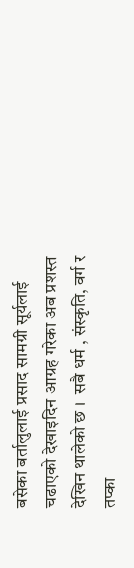बसेका बर्तालुलाई प्रसाद सामग्री सूर्यलाई चढाएको देखाइदिन आग्रह गरेका अब प्रशस्त देखिन थालेको छ ।  सबै धर्म , संस्कृति, वर्ग र तप्का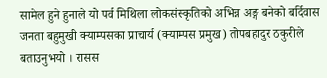सामेल हुने हुनाले यो पर्व मिथिला लोकसंस्कृतिको अभिन्न अङ्ग बनेको बर्दिवास जनता बहुमुखी क्याम्पसका प्राचार्य (क्याम्पस प्रमुख) तोपबहादुर ठकुरीले बताउनुभयो । रासस